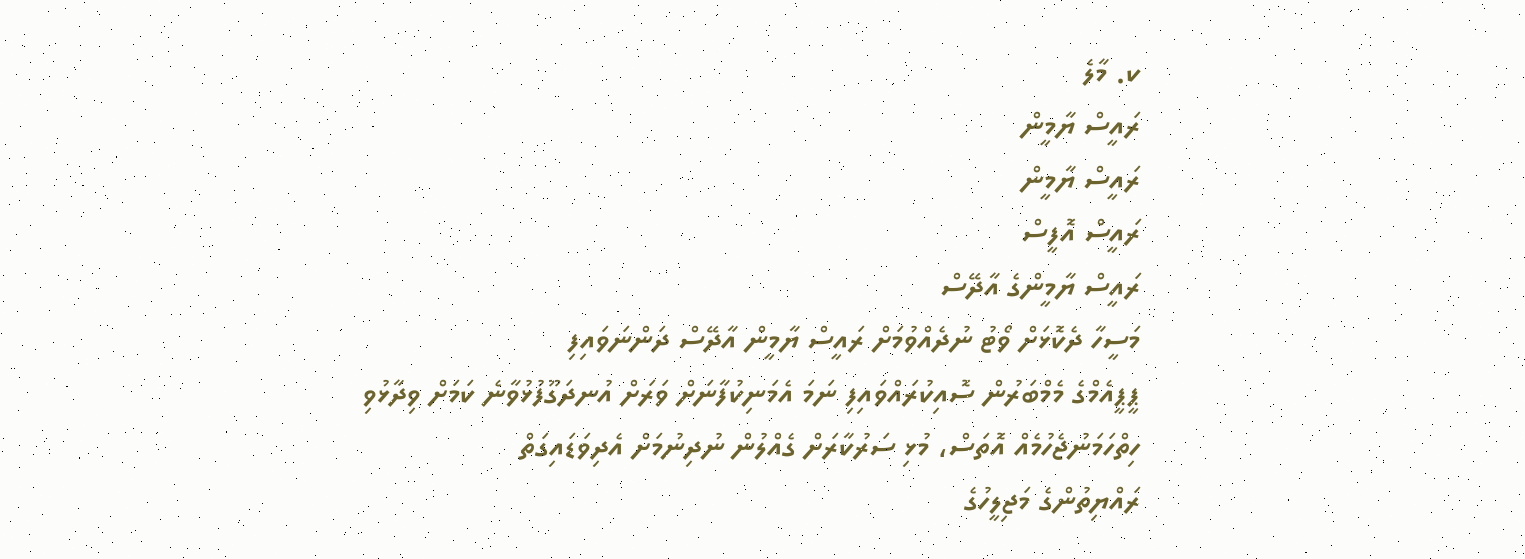ކ. މާލެ
ރައީސް ޔާމީން
ރައީސް ޔާމީން
ރައީސް އޮފީސް
ރައީސް ޔާމީންގެ އާދޭސް
މަސީހާ ދެކޮޅަށް ވޯޓު ނުދެއްވުމަށް ރައީސް ޔާމީން އާދޭސް ދަންނަވައިފި
ޕީޕީއެމްގެ މެމްބަރުން ސޮއިކުރައްވައިފި ނަމަ އެމަނިކުފާނަށް ވަރަށް އުނދަގޫފުޅުވާނެ ކަމަށް ވިދާޅުވި
ހިތްހަމަނުޖެހުމެއް އޮތަސް، މުޅި ސަރުކާރަށް ގެއްލުން ނުދިނުމަށް އެދިވަޑައިގަތް
ރައްޔިތުންގެ މަޖިލީހުގެ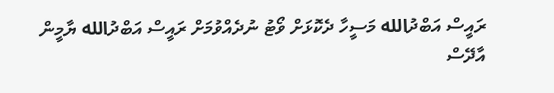ރައީސް އަބްދުالله މަސީހާ ދެކޮޅަށް ވޯޓު ނުދެއްވުމަށް ރައީސް އަބްދުالله ޔާމީން އާދޭސް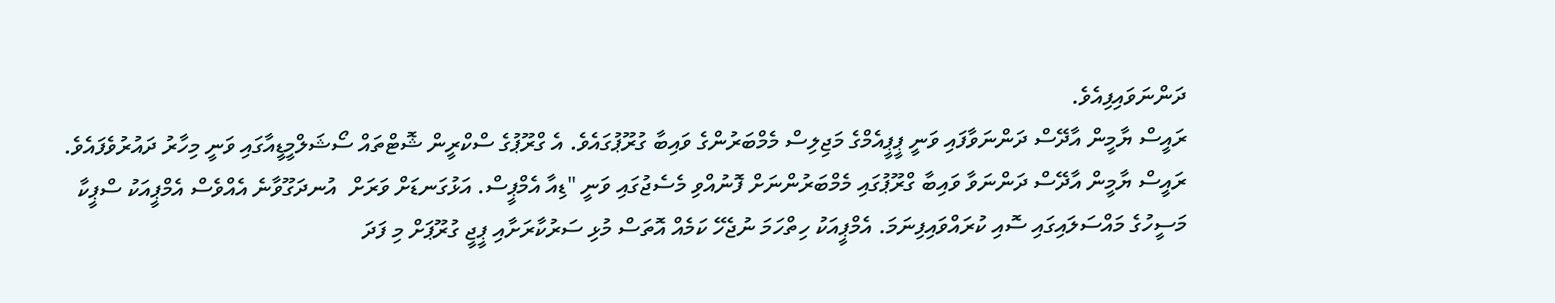ދަންނަވައިފިއެވެ.
ރައީސް ޔާމީން އާދޭސް ދަންނަވާފައި ވަނީ ޕީޕީއެމްގެ މަޖިލިސް މެމްބަރުންގެ ވައިބާ ގުރޫޕުގައެވެ. އެ ގްރޫޕުގެ ސްކްރީން ޝޮޓްތައް ސޯޝަލްމީޑީއާގައި ވަނީ މިހާރު ދައުރުވެފައެވެ.
ރައީސް ޔާމީން އާދޭސް ދަންނަވާ ވައިބާ ގްރޫޕުގައި މެމްބަރުންނަށް ފޮނުއްވި މެސެޖުގައި ވަނީ "ޑިއާ އެމްޕީސް. އަޅުގަނޑަށް ވަރަށް  އުނދަގޫވާނެ އެއްވެސް އެމްޕީއަކު ސްޕީކާ މަސީހުގެ މައްސަލައިގައި ސޮއި ކުރައްވައިފިނަމަ. އެމްޕީއަކު ހިތްހަމަ ނުޖެހޭ ކަމެއް އޮތަސް މުޅި ސަރުކާރަށާއި ޕީޖީ ގުރޫޕަށް މި ފަދަ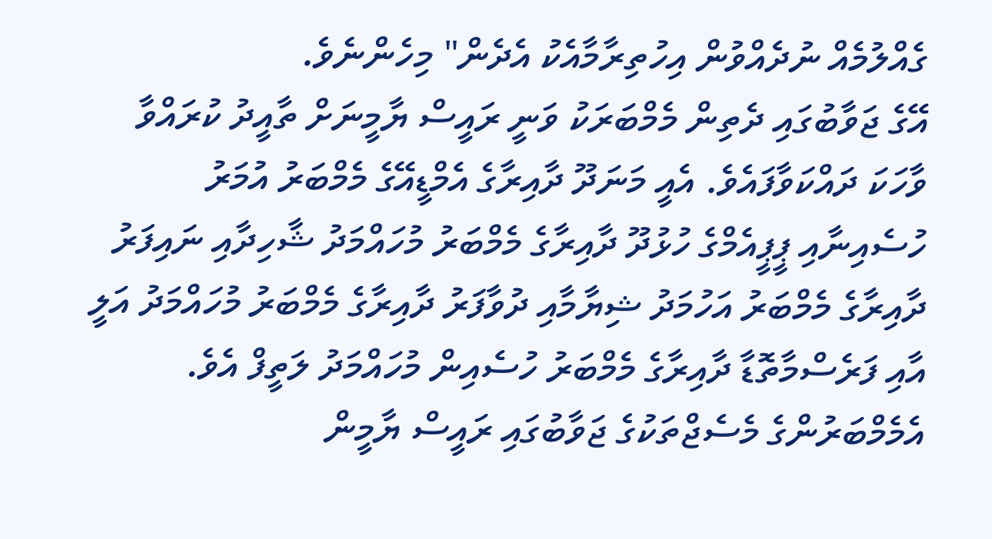ގެއްލުމެއް ނުދެއްވުން އިހުތިރާމާއެކު އެދެން" މިހެންނެވެ.
އޭގެ ޖަވާބުގައި ދެތިން މެމްބަރަކު ވަނީ ރައީސް ޔާމީނަށް ތާއީދު ކުރައްވާ ވާހަކަ ދައްކަވާފައެވެ. އެއީ މަނަދޫ ދާއިރާގެ އެމްޑީއޭގެ މެމްބަރު އުމަރު ހުސެއިނާއި ޕީޕީއެމްގެ ހުޅުދޫ ދާއިރާގެ މެމްބަރު މުހައްމަދު ޝާހިދާއި ނައިފަރު ދާއިރާގެ މެމްބަރު އަހުމަދު ޝިޔާމާއި ދުވާފަރު ދާއިރާގެ މެމްބަރު މުހައްމަދު އަލީ އާއި ފަރެސްމާތޮޑާ ދާއިރާގެ މެމްބަރު ހުސެއިން މުހައްމަދު ލަތީފް އެވެ. އެމެމްބަރުންގެ މެސެޖްތަކުގެ ޖަވާބުގައި ރައީސް ޔާމީން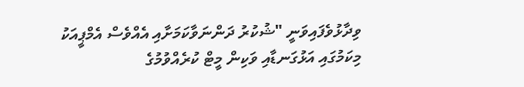ވިދާޅުވެފައިވަނީ "ޝުކުރު ދަންނަވާކަމަށާއި އެއްވެސް އެމްޕީއަކު މިކަމުގައި އަޅުގަނޑާއި ވަކިން މީޓް ކުރެއްވުމުގެ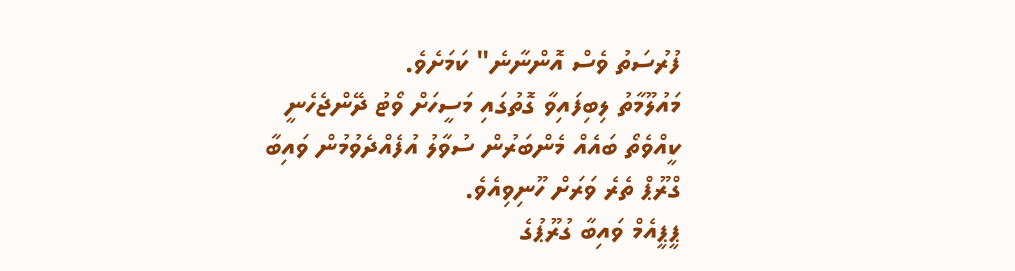ފުރުސަތު ވެސް އޮންނާނެ" ކަމަށެވެ.
މައުލޫމާތު ލިބިފައިވާ ގޮތުގައި މަސީހަށް ވޯޓު ދޭންޖެހެނީ ކީއްވެތޯ ބައެއް މެންބަރުން ސުވާލު އުފެއްދެވުމުން ވައިބާ ގްރޫޕް ތެރެ ވަރަށް ހޫނިވިއެވެ.
ޕީޕީއެމް ވައިބާ ގުރޫޕުގެ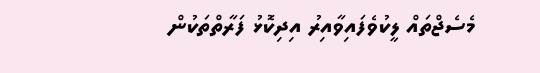މެސެޖްތައް ލީކުވެފައިވާއިރު އިދިކޮޅު ފަރާތްތަކުން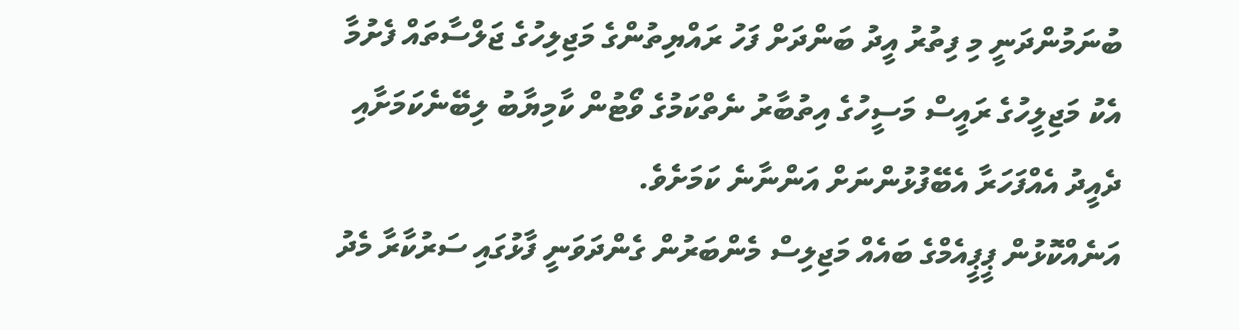ބުނަމުންދަނީ މި ފިތުރު އީދު ބަންދަށް ފަހު ރައްޔިތުންގެ މަޖިލިހުގެ ޖަލްސާތައް ފެށުމާ އެކު މަޖިލީހުގެ ރައީސް މަސީހުގެ އިތުބާރު ނެތްކަމުގެ ވޯޓުން ކާމިޔާބު ލިބޭނެކަމަށާއި ދެއީދު އެއްފަހަރާ އެބޭފުޅުންނަށް އަންނާނެ ކަމަށެވެ.
އަނެއްކޮޅުން ޕީޕީއެމްގެ ބައެއް މަޖިލިސް މެންބަރުން ގެންދަވަނީ ފާޅުގައި ސަރުކާރާ މެދު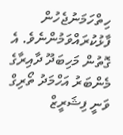ހިތްހަމަނުޖެހުން ފާޅުކުރައްވަމުންނެވެ. އެ ގޮތުން މަހިބަދޫ ދާއިރާގެ މެންބަރު އަހްމަދު ތޯރިގް ވަނީ ފިޝަރީޒް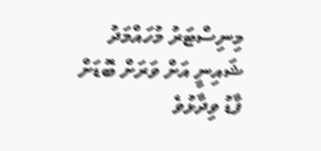މިނިސްޓަރު މުހައްމަދު ޝައިނީ އަށް ވަރަށް ބޮޑަށް ފާޑު ވިދާޅުވެ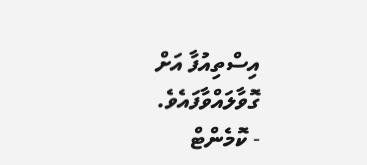އިސްތިއުފާ އަށް ގޮވާލައްވާފައެވެ.
- ކޮމެންޓް